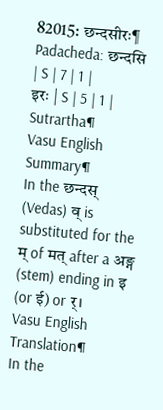82015: छन्दसीरः¶
Padacheda: छन्दसि | S | 7 | 1 |
इरः | S | 5 | 1 |
Sutrartha¶
Vasu English Summary¶
In the छन्दस् (Vedas) व् is substituted for the म् of मत् after a अङ्ग (stem) ending in इ (or ई) or र्।
Vasu English Translation¶
In the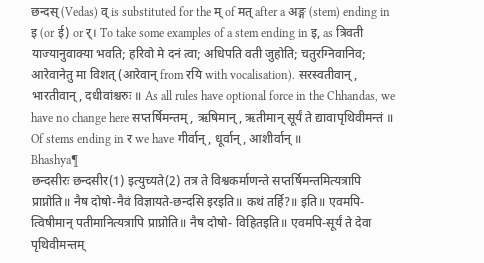छन्दस् (Vedas) व् is substituted for the म् of मत् after a अङ्ग (stem) ending in इ (or ई) or र्। To take some examples of a stem ending in इ, as त्रिवती याज्यानुवाक्या भवति; हरिवो मे दनं त्वा; अधिपति वती जुहोति; चतुरग्निवानिव; आरेवानेतु मा विशत् (आरेवान् from रयि with vocalisation). सरस्वतीवान्, भारतीवान्, दधीवांश्चरुः ॥ As all rules have optional force in the Chhandas, we have no change here सप्तर्षिमन्तम्, ऋषिमान्, ऋतीमान् सूर्यं ते द्यावापृथिवीमन्तं ॥ Of stems ending in र we have गीर्वान्, धूर्वान्, आशीर्वान् ॥
Bhashya¶
छन्दसीरः छन्दसीर(1) इत्युच्यते(2) तत्र ते विश्वकर्माणन्ते सप्तर्षिमन्तमित्यत्रापि प्राप्नोति॥ नैष दोषो-नैवं विज्ञायते-छन्दसि इरइति॥ कथं तर्हि?॥ इति॥ एवमपि-त्विषीमान् पतीमानित्यत्रापि प्राप्नोति॥ नैष दोषो- विहितइति॥ एवमपि-सूर्यं ते देवा पृथिवीमन्तम्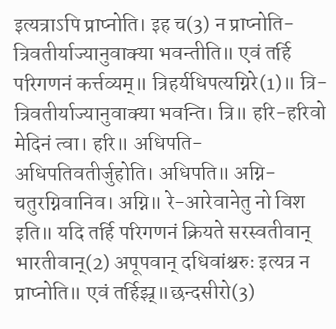इत्यत्राऽपि प्राप्नोति। इह च(3) न प्राप्नोति-त्रिवतीर्याज्यानुवाक्या भवन्तीति॥ एवं तर्हि परिगणनं कर्त्तव्यम्॥ त्रिहर्यधिपत्यग्निरे(1)॥ त्रि-त्रिवतीर्याज्यानुवाक्या भवन्ति। त्रि॥ हरि-हरिवो मेदिनं त्वा। हरि॥ अधिपति-अधिपतिवतीर्जुहोति। अधिपति॥ अग्नि-चतुरग्निवानिव। अग्नि॥ रे-आरेवानेतु नो विश इति॥ यदि तर्हि परिगणनं क्रियते सरस्वतीवान् भारतीवान्(2) अपूपवान् दधिवांश्चरुः इत्यत्र न प्राप्नोति॥ एवं तर्हिझ्र्॥छन्दसीरो(3)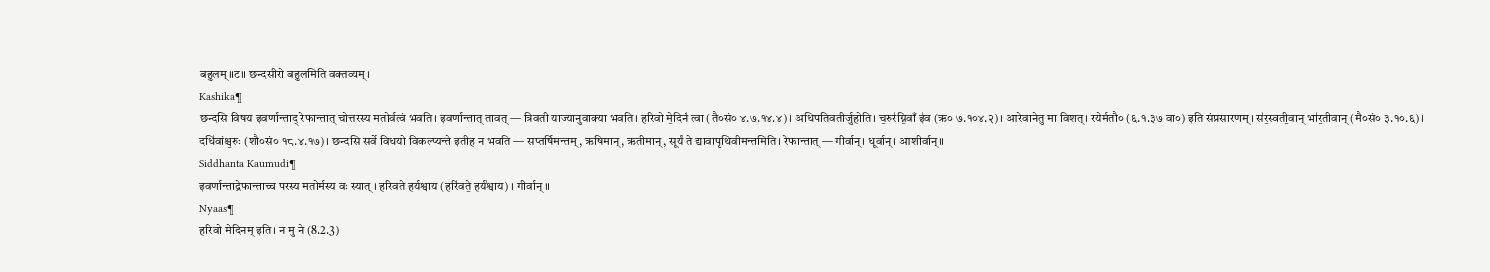बहुलम्॥ट॥ छन्दसीरो बहुलमिति वक्तव्यम्।
Kashika¶
छन्दसि विषय इवर्णान्ताद् रेफान्तात् चोत्तरस्य मतोर्वत्वं भवति। इवर्णान्तात् तावत् — त्रिवती याज्यानुवाक्या भवति। हरिवो मे॒दिनं॑ त्वा (तै०सं० ४.७.१४.४)। अधिपतिवतीर्जुहोति। च॒रुर॑ग्नि॒वाँ इ॑व (ऋ० ७.१०४.२)। आरेवानेतु मा विशत्। रयेर्मतौ० (६.१.३७ वा०) इति संप्रसारणम्। स॑र॒स्वती॒वान् भा॑र॒तीवान् (मै०सं० ३.१०.६)। दधि॑वांश्च॒रुः (शौ०सं० १८.४.१७)। छन्दसि सर्वे विधयो विकल्प्यन्ते इतीह न भवति — सप्तर्षिमन्तम्, ऋषिमान्, ऋतीमान्, सूर्यं ते द्यावापृथिवीमन्तमिति। रेफान्तात् — गीर्वान्। धूर्वान्। आशीर्वान्॥
Siddhanta Kaumudi¶
इवर्णान्ताद्रेफान्ताच्च परस्य मतोर्मस्य वः स्यात् । हरिवते हर्यश्वाय (हरि॑वते॒ हर्य॑श्वाय) । गीर्वान् ॥
Nyaas¶
हरिवो मेदिनम् इति। न मु ने (8.2.3)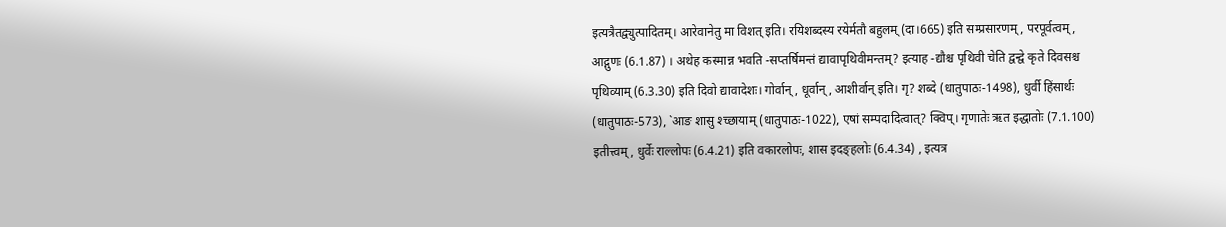इत्यत्रैतद्व्युत्पादितम्। आरेवानेतु मा विशत् इति। रयिशब्दस्य रयेर्मतौ बहुलम् (दा।665) इति सम्प्रसारणम्, परपूर्वत्वम्, आद्गुणः (6.1.87) । अथेह कस्मान्न भवति -सप्तर्षिमन्तं द्यावापृथिवीमन्तम्? इत्याह -द्यौश्च पृथिवी चेति द्वन्द्वे कृते दिवसश्च पृथिव्याम् (6.3.30) इति दिवो द्यावादेशः। गोर्वान्, धूर्वान्, आशीर्वान् इति। गृ? शब्दे (धातुपाठः-1498), धुर्वी हिंसार्थः (धातुपाठः-573), `आङ शासु श्च्छायाम् (धातुपाठः-1022), एषां सम्पदादित्वात्? क्विप्। गृणातेः ऋत इद्धातोः (7.1.100) इतीत्त्वम्, धुर्वेः राल्लोपः (6.4.21) इति वकारलोपः, शास इदङ्हलोः (6.4.34) , इत्यत्र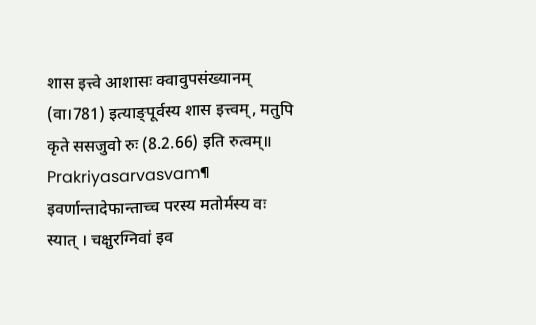शास इत्त्वे आशासः क्वावुपसंख्यानम् (वा।781) इत्याङ्पूर्वस्य शास इत्त्वम्, मतुपि कृते ससजुवो रुः (8.2.66) इति रुत्वम्॥
Prakriyasarvasvam¶
इवर्णान्तादेफान्ताच्च परस्य मतोर्मस्य वः स्यात् । चक्षुरग्निवां इव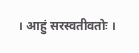। आहुं सरस्वतीवतोः ।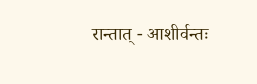रान्तात् - आशीर्वन्तः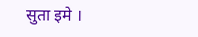सुता इमे ।